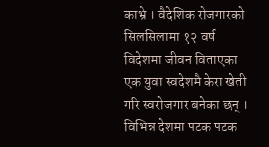काभ्रे । वैदेशिक रोजगारको सिलसिलामा १२ वर्ष विदेशमा जीवन विताएका एक युवा स्वदेशमै केरा खेती गरि स्वरोजगार बनेका छन् । विभिन्न देशमा पटक पटक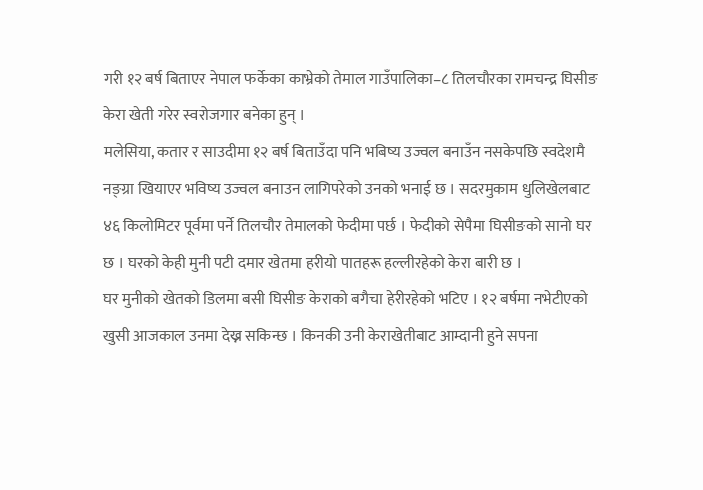गरी १२ बर्ष बिताएर नेपाल फर्केका काभ्रेको तेमाल गाउँपालिका–८ तिलचौरका रामचन्द्र घिसीङ केरा खेती गरेर स्वरोजगार बनेका हुन् ।
मलेसिया, कतार र साउदीमा १२ बर्ष बिताउँदा पनि भबिष्य उज्वल बनाउँन नसकेपछि स्वदेशमै नङ्ग्रा खियाएर भविष्य उज्वल बनाउन लागिपरेको उनको भनाई छ । सदरमुकाम धुलिखेलबाट ४६ किलोमिटर पूर्वमा पर्ने तिलचौर तेमालको फेदीमा पर्छ । फेदीको सेपैमा घिसीङको सानो घर छ । घरको केही मुनी पटी दमार खेतमा हरीयो पातहरू हल्लीरहेको केरा बारी छ ।
घर मुनीको खेतको डिलमा बसी घिसीङ केराको बगैचा हेरीरहेको भटिए । १२ बर्षमा नभेटीएको खुसी आजकाल उनमा देख्न सकिन्छ । किनकी उनी केराखेतीबाट आम्दानी हुने सपना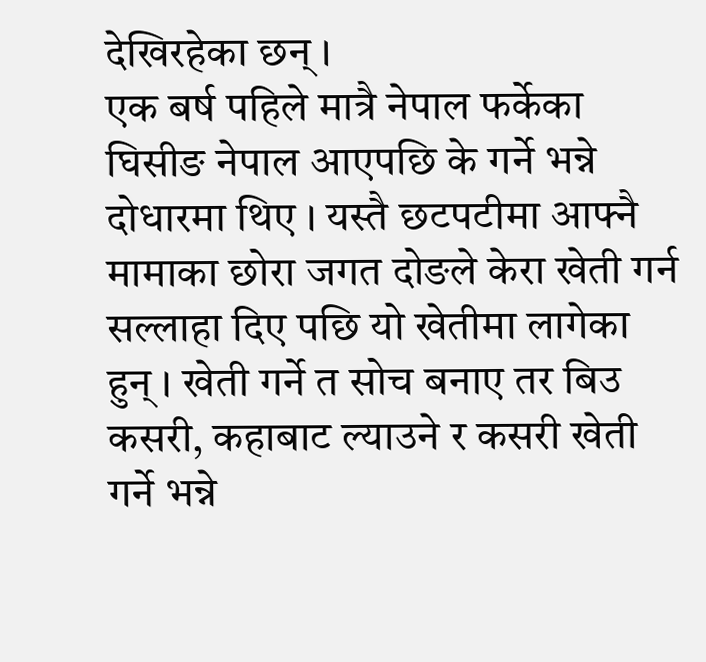देखिरहेका छन् ।
एक बर्ष पहिले मात्रै नेपाल फर्केका घिसीङ नेपाल आएपछि के गर्ने भन्ने दोधारमा थिए । यस्तै छटपटीमा आफ्नै मामाका छोरा जगत दोङले केरा खेती गर्न सल्लाहा दिए पछि यो खेतीमा लागेका हुन् । खेती गर्ने त सोच बनाए तर बिउ कसरी, कहाबाट ल्याउने र कसरी खेती गर्ने भन्ने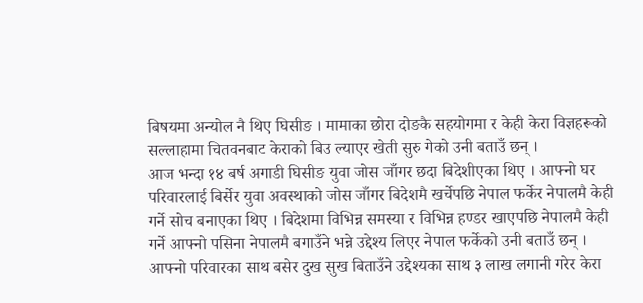बिषयमा अन्योल नै थिए घिसीङ । मामाका छोरा दोङकै सहयोगमा र केही केरा विज्ञहरूको सल्लाहामा चितवनबाट केराको बिउ ल्याएर खेती सुरु गेको उनी बताउँ छन् ।
आज भन्दा १४ बर्ष अगाडी घिसीङ युवा जोस जाँगर छदा बिदेशीएका थिए । आफ्नो घर परिवारलाई बिर्सेर युवा अवस्थाको जोस जाँगर बिदेशमै खर्चेपछि नेपाल फर्केर नेपालमै केही गर्ने सोच बनाएका थिए । बिदेशमा विभिन्न समस्या र विभिन्न हण्डर खाएपछि नेपालमै केही गर्ने आफ्नो पसिना नेपालमै बगाउँने भन्ने उद्देश्य लिएर नेपाल फर्केको उनी बताउँ छन् । आफ्नो परिवारका साथ बसेर दुख सुख बिताउँने उद्देश्यका साथ ३ लाख लगानी गरेर केरा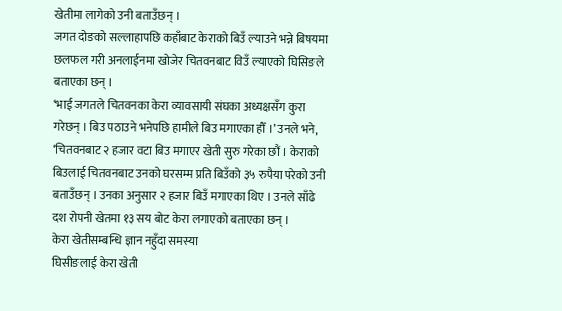खेतीमा लागेको उनी बताउँछन् ।
जगत दोङको सल्लाहापछि कहाँबाट केराको बिउँ ल्याउने भन्ने बिषयमा छलफल गरी अनलाईनमा खोजेर चितवनबाट विउँ ल्याएको घिसिङले बताएका छन् ।
‘भाई जगतले चितवनका केरा व्यावसायी संघका अध्यक्षसँग कुरा गरेछन् । बिउ पठाउने भनेपछि हामीले बिउ मगाएका हौँ ।’ उनले भने, ‘चितवनबाट २ हजार वटा बिउ मगाएर खेती सुरु गरेका छौं । केराको बिउलाई चितवनबाट उनको घरसम्म प्रति बिउँको ३५ रुपैया परेको उनी बताउँछन् । उनका अनुसार २ हजार बिउँ मगाएका थिए । उनले साँढे दश रोपनी खेतमा १३ सय बोट केरा लगाएको बताएका छन् ।
केरा खेतीसम्बन्धि ज्ञान नहुँदा समस्या
घिसीङलाई केरा खेती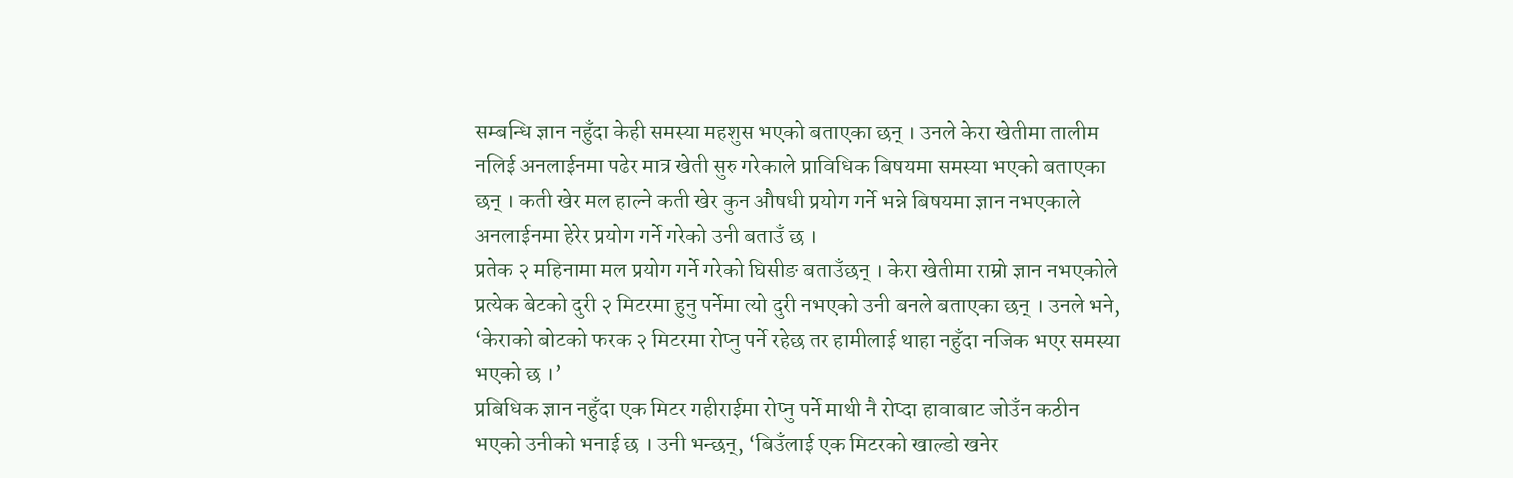सम्बन्धि ज्ञान नहुँदा केही समस्या महशुस भएको बताएका छन् । उनले केरा खेतीमा तालीम नलिई अनलाईनमा पढेर मात्र खेती सुरु गरेकाले प्राविधिक बिषयमा समस्या भएको बताएका छन् । कती खेर मल हाल्ने कती खेर कुन औषधी प्रयोग गर्ने भन्ने बिषयमा ज्ञान नभएकाले अनलाईनमा हेरेर प्रयोग गर्ने गरेको उनी बताउँ छ ।
प्रतेक २ महिनामा मल प्रयोग गर्ने गरेको घिसीङ बताउँछन् । केरा खेतीमा राम्रो ज्ञान नभएकोले प्रत्येक बेटको दुरी २ मिटरमा हुनु पर्नेमा त्यो दुरी नभएको उनी बनले बताएका छन् । उनले भने, ‘केराको बोटको फरक २ मिटरमा रोप्नु पर्ने रहेछ तर हामीलाई थाहा नहुँदा नजिक भएर समस्या भएको छ ।’
प्रबिधिक ज्ञान नहुँदा एक मिटर गहीराईमा रोप्नु पर्ने माथी नै रोप्दा हावाबाट जोउँन कठीन भएको उनीको भनाई छ । उनी भन्छन्, ‘बिउँलाई एक मिटरको खाल्डो खनेर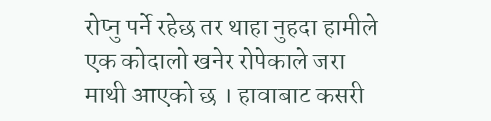रोप्नु पर्ने रहेछ तर थाहा नुहदा हामीले एक कोदालो खनेर रोपेकाले जरा माथी आएको छ । हावाबाट कसरी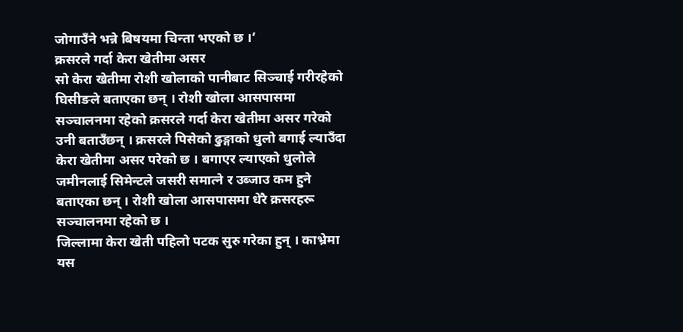जोगाउँने भन्ने बिषयमा चिन्ता भएको छ ।’
क्रसरले गर्दा केरा खेतीमा असर
सो केरा खेतीमा रोशी खोलाको पानीबाट सिञ्चाई गरीरहेको घिसीङले बताएका छन् । रोशी खोला आसपासमा सञ्चालनमा रहेको क्रसरले गर्दा केरा खेतीमा असर गरेको उनी बताउँछन् । क्रसरले पिसेको ढुङ्गाको धुलो बगाई ल्याउँदा केरा खेतीमा असर परेको छ । बगाएर ल्याएको धुलोले जमीनलाई सिमेन्टले जसरी समात्ने र उब्जाउ कम हुने बताएका छन् । रोशी खोला आसपासमा धेरै क्रसरहरू सञ्चालनमा रहेको छ ।
जिल्लामा केरा खेती पहिलो पटक सुरु गरेका हुन् । काभ्रेमा यस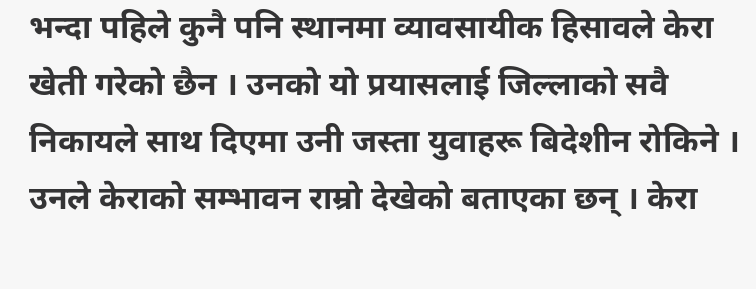भन्दा पहिले कुनै पनि स्थानमा व्यावसायीक हिसावले केरा खेती गरेको छैन । उनको यो प्रयासलाई जिल्लाको सवै निकायले साथ दिएमा उनी जस्ता युवाहरू बिदेशीन रोकिने । उनले केराको सम्भावन राम्रो देखेको बताएका छन् । केरा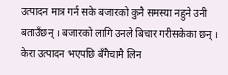उत्पादन मात्र गर्न सके बजारको कुनै समस्या नहुने उनी बताउँछन् । बजारको लागि उनले बिचार गरीसकेका छन् । केरा उत्पादन भएपछि बँगैचामै लिन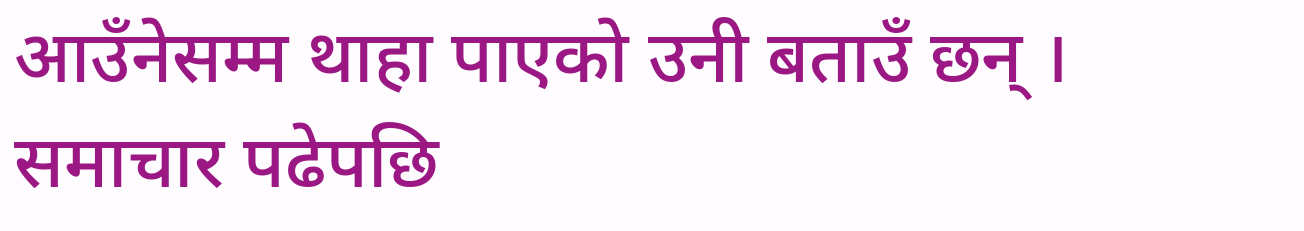आउँनेसम्म थाहा पाएको उनी बताउँ छन् ।
समाचार पढेपछि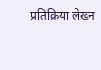प्रतिक्रिया लेख्न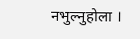नभुल्नुहोला ।